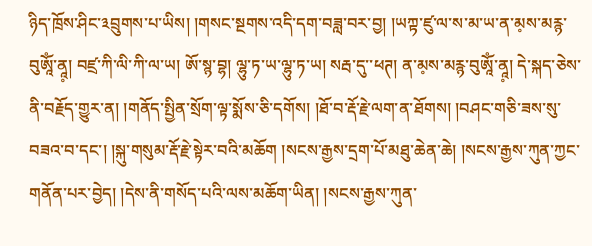ཉིད་ཁྲོས་ཤིང་༣བྲུགས་པ་ཡིས། །གསང་སྔགས་འདི་དག་བཟླ་བར་བྱ། །ཡཀྟ་ཛུ་ལ་ས་མ་ཡ་ན་མ༷ས་མརྙ་བུཨཱོཾ་ནཱ༷། བཛྲ་ཀི་ལི་ཀི་ལ་ཡ། ཨོ་སྙ་བྷ། ལྷུ་ཏ་ཡ་ལྷུ་ཏ་ཡ། སརྦ་དུ་་ཕཊ། ན་མ༷ས་མརྙ་བུཨཱོཾ་ནཱ༷། དེ་སྐད་ཅེས་ནི་བརྗོད་གྱུར་ན། །གནོད་སྤྱིན་སྲོག་ལྟ་སྨོས་ཅི་དགོས། །ཐོ་བ་རྡོ་རྗེ་ལག་ན་ཐོགས། །བཤང་གཅི་ཟས་སུ་བཟའ་བ་དང་། །སྐུ་གསུམ་རྡོ་རྗེ་སྟེར་བའི་མཆོག །སངས་རྒྱས་དྲག་པོ་མཐུ་ཆེན་ཆེ། །སངས་རྒྱས་ཀུན་ཀྱང་གནོན་པར་བྱེད། །དེས་ནི་གསོད་པའི་ལས་མཆོག་ཡིན། །སངས་རྒྱས་ཀུན་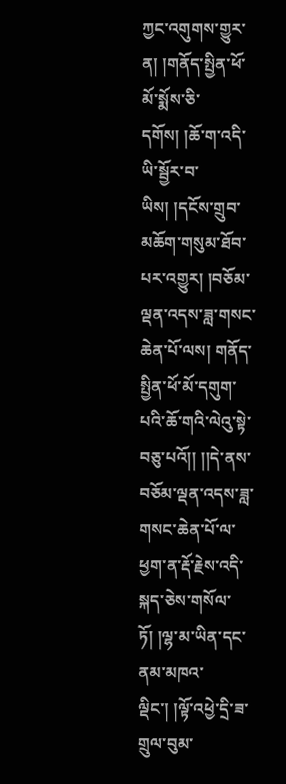ཀྱང་འགུགས་གྱུར་ན། །གནོད་སྤྱིན་ཕོ་མོ་སྨོས་ཅི་དགོས། །ཆོ་ག་འདི་ཡི་སྦྱོར་བ་ཡིས། །དངོས་གྲུབ་མཆོག་གསུམ་ཐོབ་པར་འགྱུར། །བཅོམ་ལྡན་འདས་ཟླ་གསང་ཆེན་པོ་ལས། གནོད་སྤྱིན་ཕོ་མོ་དགུག་པའི་ཆོ་གའི་ལེའུ་སྟེ་བཅུ་པའོ།། །།དེ་ནས་བཅོམ་ལྡན་འདས་ཟླ་གསང་ཆེན་པོ་ལ་ཕྱག་ན་རྡོ་རྗེས་འདི་སྐད་ཅེས་གསོལ་ཏོ། །ལྷ་མ་ཡིན་དང་ནམ་མཁའ་ལྡིང་། །ལྟོ་འཕྱེ་དྲི་ཟ་གྲུལ་བུམ་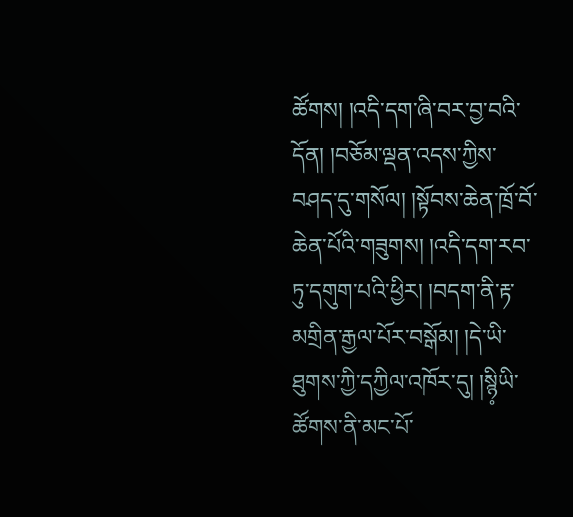ཚོགས། །འདི་དག་ཞི་བར་བྱ་བའི་དོན། །བཅོམ་ལྡན་འདས་ཀྱིས་བཤད་དུ་གསོལ། །སྟོབས་ཆེན་ཁྲོ་བོ་ཆེན་པོའི་གཟུགས། །འདི་དག་རབ་ཏུ་དགུག་པའི་ཕྱིར། །བདག་ནི་རྟ་མགྲིན་རྒྱལ་པོར་བསྒོམ། །དེ་ཡི་ཐུགས་ཀྱི་དཀྱིལ་འཁོར་དུ། །སྙི༷ཡི་ཚོགས་ནི་མང་པོ་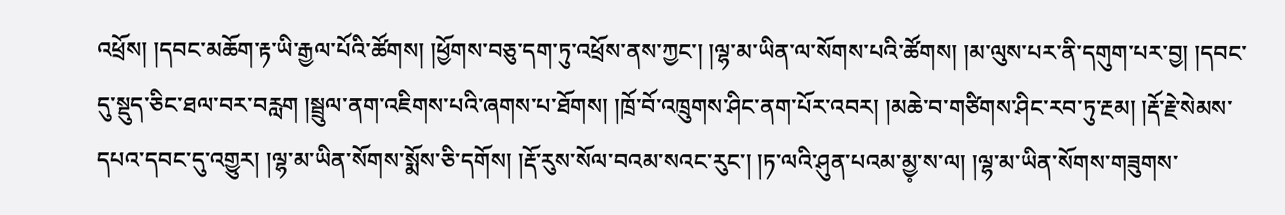འཕྲོས། །དབང་མཆོག་རྟ་ཡི་རྒྱལ་པོའི་ཚོགས། །ཕྱོགས་བཅུ་དག་ཏུ་འཕྲོས་ནས་ཀྱང་། །ལྷ་མ་ཡིན་ལ་སོགས་པའི་ཚོགས། །མ་ལུས་པར་ནི་དགུག་པར་བྱ། །དབང་དུ་སྡུད་ཅིང་ཐལ་བར་བརླག །སྦྲུལ་ནག་འཇིགས་པའི་ཞགས་པ་ཐོགས། །ཁྲོ་བོ་འཁྲུགས་ཤིང་ནག་པོར་འབར། །མཆེ་བ་གཙིགས་ཤིང་རབ་ཏུ་རྔམ། །རྡོ་རྗེ་སེམས་དཔའ་དབང་དུ་འགྱུར། །ལྷ་མ་ཡིན་སོགས་སྨོས་ཅི་དགོས། །རྡོ་རུས་སོལ་བའམ་སའང་རུང་། །ཏ་ལའི་ཤུན་པའམ་མྱ༷་ས་ལ། །ལྷ་མ་ཡིན་སོགས་གཟུགས་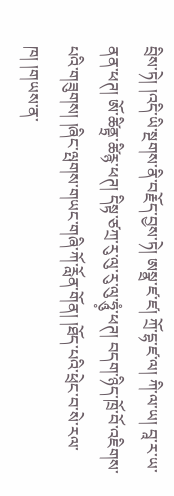བྲིས་ཏེ། །འདི་ཡི་སྔགས་ནི་བརྗོད་བྱས་ཏེ། ཨསྣྲ་ཛ་ཛ། ཀྲོ་དྷ་ཛ་ལ། ཀི་ལ་ཡ། བཱ་ར་ཡ་ནན་ཕཊ། ཨོ་ཚིནྟྲ་ཚིརྙ་ཕཊ། དིསྟ་ཙཀྲ་རུ་ལུ་རུ་ལུ་ཧཱུཾ༷་ཕཊ། བདག་ཉིད་ཁྲོ་བོ་འཇིགས་པའི་གཟུགས། །ཞིང་ལྤགས་གཡང་གཞི་ཀོ་རློན་གོན། །ཐོད་པའི་ཕྲེང་བ་སེ་རལ་ཁ། །གཡས་ན་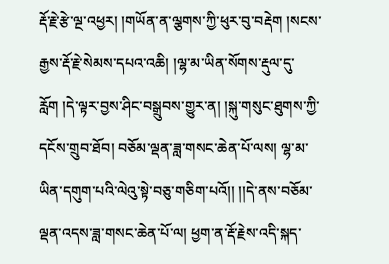རྡོ་རྗེ་རྩེ་ལྔ་འཕྱར། །གཡོན་ན་ལྕགས་ཀྱི་ཕུར་བུ་བརྡེག །སངས་རྒྱས་རྡོ་རྗེ་སེམས་དཔའ་འཆི། །ལྷ་མ་ཡིན་སོགས་རྡུལ་དུ་རློག །དེ་ལྟར་བྱས་ཤིང་བསྒྲུབས་གྱུར་ན། །སྐུ་གསུང་ཐུགས་ཀྱི་དངོས་གྲུབ་ཐོབ། བཅོམ་ལྡན་ཟླ་གསང་ཆེན་པོ་ལས། ལྷ་མ་ཡིན་དགུག་པའི་ལེའུ་སྟེ་བཅུ་གཅིག་པའོ།། །།དེ་ནས་བཅོམ་ལྡན་འདས་ཟླ་གསང་ཆེན་པོ་ལ། ཕྱག་ན་རྡོ་རྗེས་འདི་སྐད་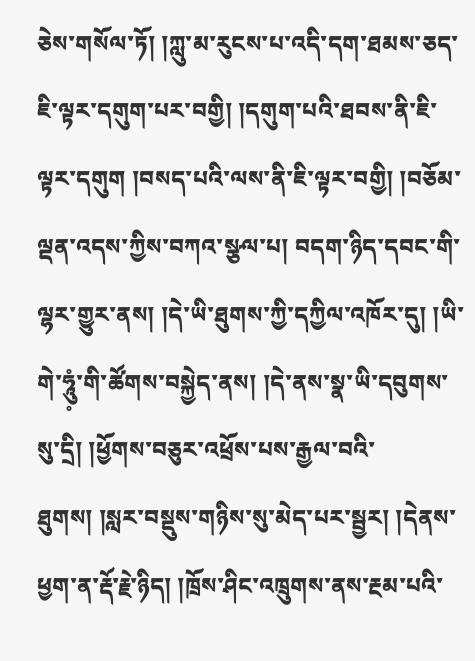ཅེས་གསོལ་ཏོ། །ཀླུ་མ་རུངས་པ་འདི་དག་ཐམས་ཅད་ཇི་ལྟར་དགུག་པར་བགྱི། །དགུག་པའི་ཐབས་ནི་ཇི་ལྟར་དགུག །བསད་པའི་ལས་ནི་ཇི་ལྟར་བགྱི། །བཅོམ་ལྡན་འདས་ཀྱིས་བཀའ་སྩལ་པ། བདག་ཉིད་དབང་གི་ལྷར་གྱུར་ནས། །དེ་ཡི་ཐུགས་ཀྱི་དཀྱིལ་འཁོར་དུ། །ཡི་གེ་ཧཱུཾ༷་གི་ཚོགས་བསྐྱེད་ནས། །དེ་ནས་སྣ་ཡི་དབུགས་སུ་དྲི། །ཕྱོགས་བཅུར་འཕྲོས་པས་རྒྱལ་བའི་ཐུགས། །སླར་བསྡུས་གཉིས་སུ་མེད་པར་སྦྱར། །དེནས་ཕྱག་ན་རྡོ་རྗེ་ཉིད། །ཁྲོས་ཤིང་འཁྲུགས་ནས་རྔམ་པའི་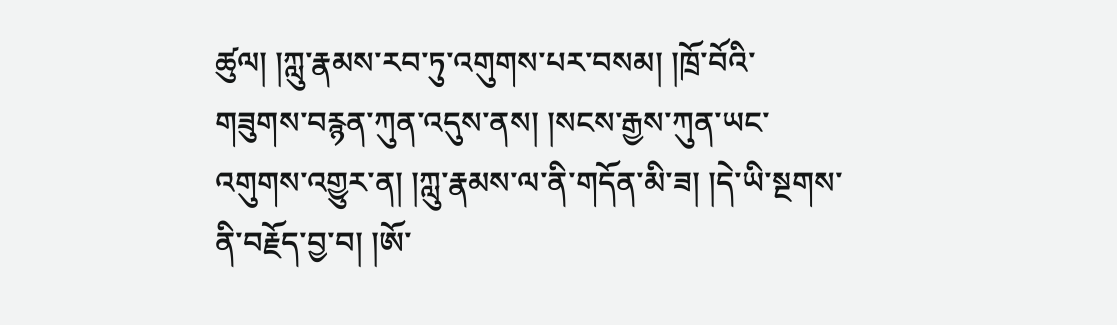ཚུལ། །ཀླུ་རྣམས་རབ་ཏུ་འགུགས་པར་བསམ། །ཁྲོ་བོའི་གཟུགས་བརྙན་ཀུན་འདུས་ནས། །སངས་རྒྱས་ཀུན་ཡང་འགུགས་འགྱུར་ན། །ཀླུ་རྣམས་ལ་ནི་གདོན་མི་ཟ། །དེ་ཡི་སྔགས་ནི་བརྗོད་བྱ་བ། །ཨོ་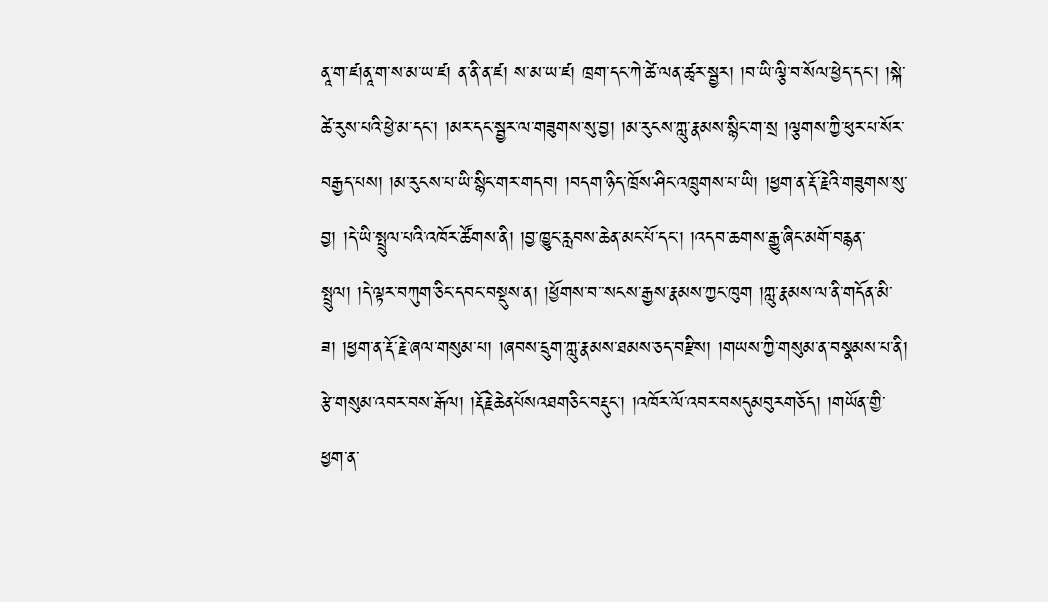ནཱ་ག་ཛ།ནཱ་ག་ས་མ་ཡ་ཛ། ན་ནི་ན་ཛ། ས་མ་ཡ་ཛ། ཁྲག་དང་ཀེ་ཚེ་ལན་ཚྭར་སྦྱར། །བ་ཡི་ལྕི་བ་སོལ་ཕྱེད་དང་། །སྐེ་ཚེ་རུས་པའི་ཕྱེ་མ་དང་། །མར་དང་སྦྱར་ལ་གཟུགས་སུ་བྱ། །མ་རུངས་ཀླུ་རྣམས་སྙིང་ག་སྲ །ལྕགས་ཀྱི་ཕུར་པ་སོར་བརྒྱད་པས། །མ་རུངས་པ་ཡི་སྙིང་གར་གདབ། །བདག་ཉིད་ཁྲོས་ཤིང་འཁྲུགས་པ་ཡི། །ཕྱག་ན་རྡོ་རྗེའི་གཟུགས་སུ་བྱ། །དེ་ཡི་སྤྲུལ་པའི་འཁོར་ཚོགས་ནི། །བྱ་ཁྱུང་རླབས་ཆེན་མང་པོ་དང་། །འདབ་ཆགས་རྒྱུ་ཞིང་མགོ་བརྙན་སྤྲུལ། །དེ་ལྟར་བཀུག་ཅིང་དབང་བསྡུས་ན། །ཕྱོགས་བ་་སངས་རྒྱས་རྣམས་ཀྱང་ཁུག །ཀླུ་རྣམས་ལ་ནི་གདོན་མི་ཟ། །ཕྱག་ན་རྡོ་རྗེ་ཞལ་གསུམ་པ། །ཞབས་དྲུག་ཀླུ་རྣམས་ཐམས་ཅད་བརྫིས། །གཡས་ཀྱི་གསུམ་ན་བསྣམས་པ་ནི། རྩེ་གསུམ་འབར་བས་རྒོལ། །རྡོརྗེཆེནཔོསའཐགཅིང་བརྡུང་། །འཁོར་ལོ་འབར་བསདུམབུརགཅོད། །གཡོན་གྱི་ཕྱག་ན་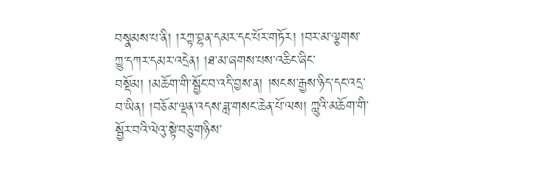བསྣམས་པ་ནི། །རཀྟ་བྷན་དམར་དང་པོར་གཏོར། །བར་མ་ལྕགས་ཀྱུ་དཀར་དམར་འདྲེན། །ཐ་མ་ཞགས་པས་འཆིང་ཞིང་བསྡོམ། །མཆོག་གི་སྦྱོང་བ་འདི་བྱས་ན། །སངས་རྒྱས་ཉིད་དང་འདྲ་བ་ཡིན། །བཅོམ་ལྡན་འདས་ཟླ་གསང་ཆེན་པོ་ལས། ཀླུའི་མཆོག་གི་སྦྱོར་བའི་ལེའུ་སྟེ་བཅུ་གཉིས་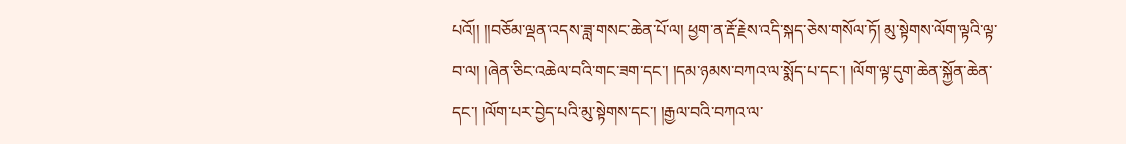པའོ།། །།བཅོམ་ལྡན་འདས་ཟླ་གསང་ཆེན་པོ་ལ། ཕྱག་ན་རྡོ་རྗེས་འདི་སྐད་ཅེས་གསོལ་ཏོ། མུ་སྟེགས་ལོག་ལྟའི་ལྟ་བ་ལ། །ཞེན་ཅིང་འཆེལ་བའི་གང་ཟག་དང་། །དམ་ཉམས་བཀའ་ལ་སྨོད་པ་དང་། །ལོག་ལྟ་དུག་ཆེན་སྐྱོན་ཆེན་དང་། །ལོག་པར་བྱེད་པའི་མུ་སྟེགས་དང་། །རྒྱལ་བའི་བཀའ་ལ་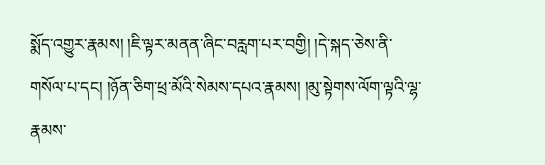སྨོད་འགྱུར་རྣམས། །ཇི་ལྟར་མནན་ཞིང་བརླག་པར་བགྱི། །དེ་སྐད་ཅེས་ནི་གསོལ་པ་དང། །ཉོན་ཅིག་ཕྲ་མོའི་སེམས་དཔའ་རྣམས། །མུ་སྟེགས་ལོག་ལྟའི་ལྷ་རྣམས་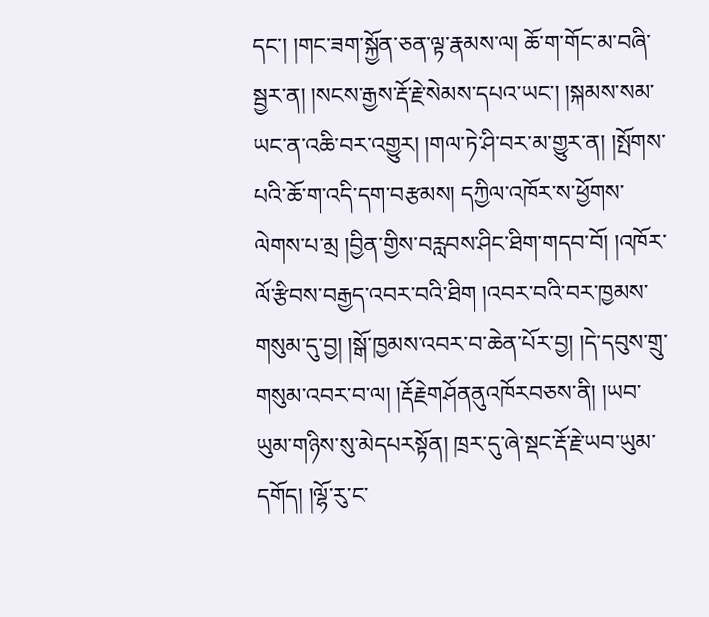དང་། །གང་ཟག་སྐྱོན་ཅན་ལྟ་རྣམས་ལ། ཆོ་ག་གོང་མ་བཞི་སྦྱར་ན། །སངས་རྒྱས་རྡོ་རྗེ་སེམས་དཔའ་ཡང་། །སྐམས་སམ་ཡང་ན་འཆི་བར་འགྱུར། །གལ་ཏེ་ཤི་བར་མ་གྱུར་ན། །སྤོགས་པའི་ཆོ་ག་འདི་དག་བརྩམས། དཀྱིལ་འཁོར་ས་ཕྱོགས་ལེགས་པ་མྲ །བྱིན་གྱིས་བརླབས་ཤིང་ཐིག་གདབ་བོ། །འཁོར་ལོ་རྩིབས་བརྒྱད་འབར་བའི་ཐིག །འབར་བའི་བར་ཁྱམས་གསུམ་དུ་བྱ། །སྒོ་ཁྱམས་འབར་བ་ཆེན་པོར་བྱ། །དེ་དབུས་གྲུ་གསུམ་འབར་བ་ལ། །རྡོརྗེགཤོནནུའཁོརབཅས་ནི། །ཡབ་ཡུམ་གཉིས་སུ་མེདཔརསྟོན། ཁྲར་དུ་ཞེ་སྡང་རྡོ་རྗེ་ཡབ་ཡུམ་དགོད། །ལྷོ་རུ་ང་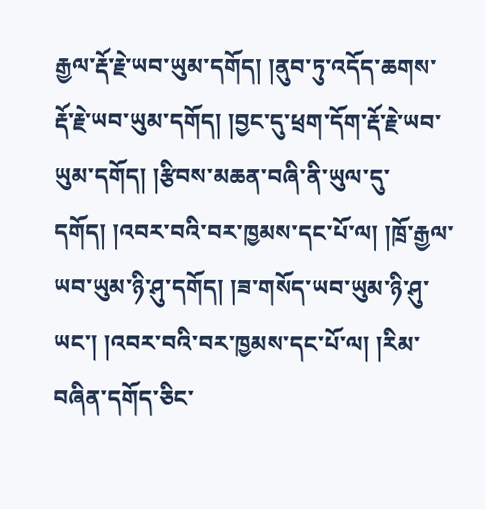རྒྱལ་རྡོ་རྗེ་ཡབ་ཡུམ་དགོད། །ནུབ་ཏུ་འདོད་ཆགས་རྡོ་རྗེ་ཡབ་ཡུམ་དགོད། །བྱང་དུ་ཕྲག་དོག་རྡོ་རྗེ་ཡབ་ཡུམ་དགོད། །རྩིབས་མཆན་བཞི་ནི་ཡུལ་དུ་དགོད། །འབར་བའི་བར་ཁྱམས་དང་པོ་ལ། །ཁྲོ་རྒྱལ་ཡབ་ཡུམ་ཉི་ཤུ་དགོད། །ཟ་གསོད་ཡབ་ཡུམ་ཉི་ཤུ་ཡང་། །འབར་བའི་བར་ཁྱམས་དང་པོ་ལ། །རིམ་བཞིན་དགོད་ཅིང་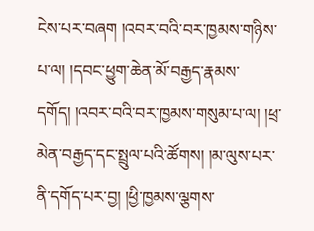ངེས་པར་བཞག །འབར་བའི་བར་ཁྱམས་གཉིས་པ་ལ། །དབང་ཕྱུག་ཆེན་མོ་བརྒྱད་རྣམས་དགོད། །འབར་བའི་བར་ཁྱམས་གསུམ་པ་ལ། །ཕྲ་མེན་བརྒྱད་དང་སྤྲུལ་པའི་ཚོགས། །མ་ལུས་པར་ནི་དགོད་པར་བྱ། །ཕྱི་ཁྱམས་ལྕགས་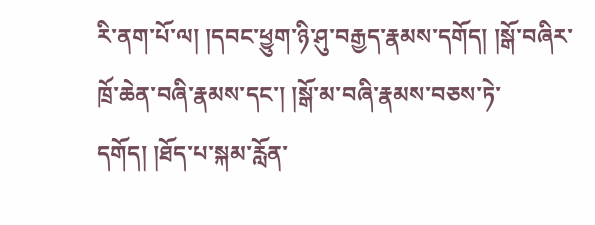རི་ནག་པོ་ལ། །དབང་ཕྱུག་ཉི་ཤུ་བརྒྱད་རྣམས་དགོད། །སྒོ་བཞིར་ཁྲོ་ཆེན་བཞི་རྣམས་དང་། །སྒོ་མ་བཞི་རྣམས་བཅས་ཏེ་དགོད། །ཐོད་པ་སྐམ་རློན་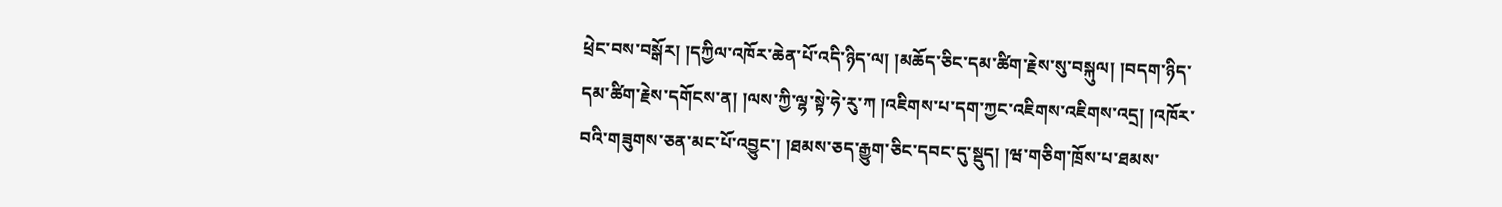ཕྲེང་བས་བསྒོར། །དཀྱིལ་འཁོར་ཆེན་པོ་འདི་ཉིད་ལ། །མཆོད་ཅིང་དམ་ཚིག་རྗེས་སུ་བསྐུལ། །བདག་ཉིད་དམ་ཚིག་རྗེས་དགོངས་ན། །ལས་ཀྱི་ལྷ་སྟེ་ཧེ་རུ་ཀ །འཇིགས་པ་དག་ཀྱང་འཇིགས་འཇིགས་འདྲ། །འཁོར་བའི་གཟུགས་ཅན་མང་པོ་འབྱུང་། །ཐམས་ཅད་རྒྱུག་ཅིང་དབང་དུ་སྡུད། །ཝ་གཅིག་ཁྲོས་པ་ཐམས་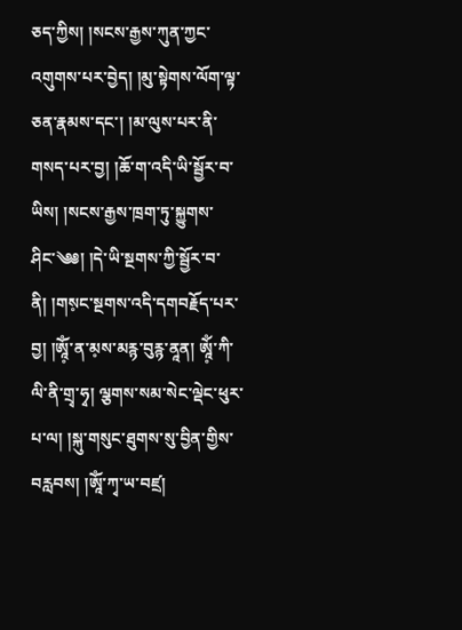ཅད་ཀྱིས། །སངས་རྒྱས་ཀུན་ཀྱང་འགུགས་པར་བྱེད། །མུ་སྟེགས་ལོག་ལྟ་ཅན་རྣམས་དང་། །མ་ལུས་པར་ནི་གསད་པར་བྱ། །ཆོ་ག་འདི་ཡི་སྦྱོར་བ་ཡིས། །སངས་རྒྱས་ཁྲག་ཏུ་སྐྱུགས་ཤིང་༄༅། །དེ་ཡི་སྔགས་ཀྱི་སྦྱོར་བ་ནི། །གས༷ང་སྔགས་འདི་དགབརྗོད་པར་བྱ། །ཨཱོཾ༷་ན་མ༷ས་མརྙ་བུརྙ་ནཱན། ཨཱོཾ༷་ཀི་ལི་ནི་གྲྭ་ཧྭ། ལྕགས་སམ་སེང་ལྡེང་ཕུར་པ་ལ། །སྐུ་གསུང་ཐུགས་སུ་བྱིན་གྱིས་བརླབས། །ཨཱོཾ་ཀྭ་ཡ་བཛྲ།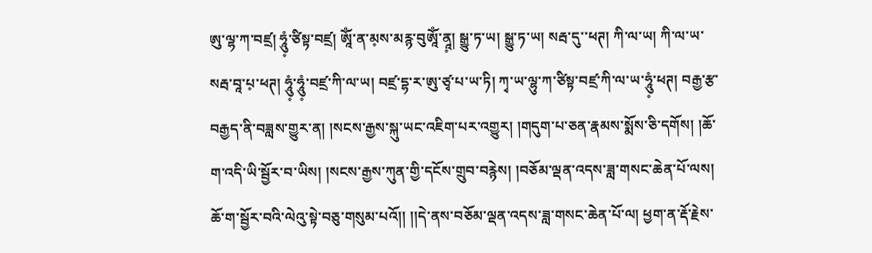ཨུ་ལྷ་ཀ་བཛྲ། ཧཱུཾ༷་ཙིསྟ་བཛྲ། ཨཱོཾ་ན་མ༷ས་མརྙ་བུཨཱོཾ་ནཱ༷། སྒྱུ་ཏ་ཡ། སྒྱུ་ཏ་ཡ། སརྦ་དུ་་ཕཊ། ཀི་ལ་ཡ། ཀི་ལ་ཡ་སརྦ་བཱ་པ༷་ཕཊ། ཧཱུཾ༷་ཧཱུཾ༷་བཛྲ་ཀི་ལ་ཡ། བཛྲ་དྷ་ར་ཨུ་ཙྭ་པ་ཡ་ཏི། ཀྭ་ཡ་ལྷུ་ཀ་ཙིསྟ་བཛྲ་ཀི་ལ་ཡ་ཧཱུཾ༷་ཕཊ། བརྒྱ་རྩ་བརྒྱད་ནི་བཟླས་གྱུར་ན། །སངས་རྒྱས་སྐུ་ཡང་འཇིག་པར་འགྱུར། །གདུག་པ་ཅན་རྣམས་སྨོས་ཅི་དགོས། །ཆོ་ག་འདི་ཡི་སྦྱོར་བ་ཡིས། །སངས་རྒྱས་ཀུན་གྱི་དངོས་གྲུབ་བརྙེས། །བཅོམ་ལྡན་འདས་ཟླ་གསང་ཆེན་པོ་ལས། ཆོ་ག་སྦྱོར་བའི་ལེའུ་སྟེ་བཅུ་གསུམ་པའོ།། །།དེ་ནས་བཅོམ་ལྡན་འདས་ཟླ་གསང་ཆེན་པོ་ལ། ཕྱག་ན་རྡོ་རྗེས་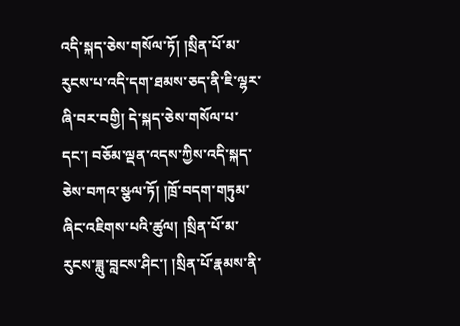འདི་སྐད་ཅེས་གསོལ་ཏོ། །སྲིན་པོ་མ་རུངས་པ་འདི་དག་ཐམས་ཅད་ནི་ཇི་ལྷར་ཞི་བར་བགྱི། དེ་སྐད་ཅེས་གསོལ་པ་དང་། བཅོམ་ལྡན་འདས་ཀྱིས་འདི་སྐད་ཅེས་བཀའ་སྩལ་ཏོ། །ཁྲོ་བདག་གཏུམ་ཞིང་འཇིགས་པའི་ཚུལ། །སྲིན་པོ་མ་རུངས་ཟླུ་བླངས་ཤིང་། །སྲིན་པོ་རྣམས་ནི་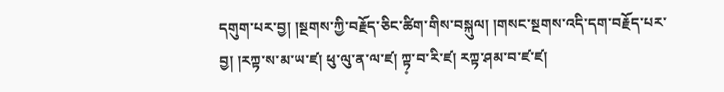དགུག་པར་བྱ། །སྔགས་ཀྱི་བརྗོད་ཅིང་ཚིག་གིས་བསྐུལ། །གསང་སྔགས་འདི་དག་བརྗོད་པར་བྱ། །རཀྟ་ས་མ་ཡ་ཛ། ཕུ་ལུ་ན་ལ་ཛ། ཀྟ༷་བ་རི་ཛ། རཀྟ་ཤམ་བ་ཛ་ཛ།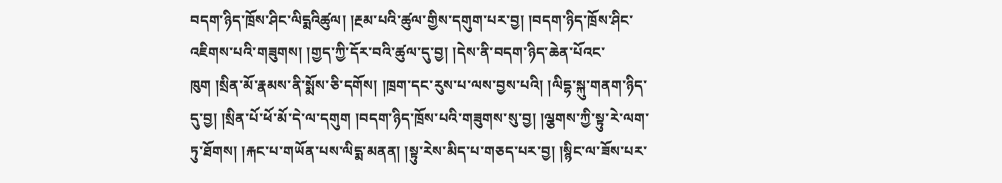བདག་ཉིད་ཁྲོས་ཤིང་ལིདྨའིཚུལ། །རྔམ་པའི་ཚུལ་གྱིས་དགུག་པར་བྱ། །བདག་ཉིད་ཁྲོས་ཤིང་འཇིགས་པའི་གཟུགས། །གྱད་ཀྱི་དོར་བའི་ཚུལ་དུ་བྱ། །དེས་ནི་བདག་ཉིད་ཆེན་པོའང་ཁུག །སྲིན་མོ་རྣམས་ནི་སྨོས་ཅི་དགོས། །ཁྲག་དང་རུས་པ་ལས་བྱས་པའི། །ལིདྷ་སྐུ་གནག་ཉིད་དུ་བྱ། །སྲིན་པོ་ཕོ་མོ་དེ་ལ་དགུག །བདག་ཉིད་ཁྲོས་པའི་གཟུགས་སུ་བྱ། །ལྕགས་ཀྱི་སྟུ་རེ་ལག་ཏུ་ཐོགས། །རྐང་པ་གཡོན་པས་ལིདྨ་མནན། །སྟུ་རེས་མིད་པ་གཅད་པར་བྱ། །སྙིང་ལ་ཟོས་པར་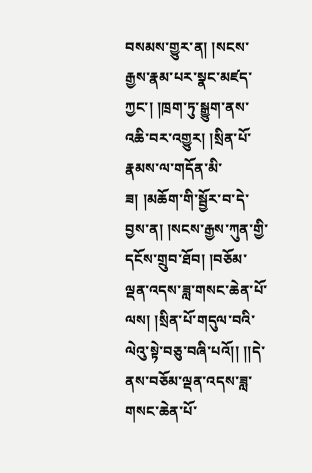བསམས་གྱུར་ན། །སངས་རྒྱས་རྣམ་པར་སྣང་མཛད་ཀྱང་། །ཁྲག་ཏུ་སྒྱུག་ནས་འཆི་བར་འགྱུར། །སྲིན་པོ་རྣམས་ལ་གདོན་མི་ཟ། །མཆོག་གི་སྦྱོར་བ་དེ་བྱས་ན། །སངས་རྒྱས་ཀུན་གྱི་དངོས་གྲུབ་ཐོབ། །བཅོམ་ལྡན་འདས་ཟླ་གསང་ཆེན་པོ་ལས། །སྲིན་པོ་གདུལ་བའི་ལེའུ་སྟེ་བཅུ་བཞི་པའོ།། །།དེ་ནས་བཅོམ་ལྡན་འདས་ཟླ་གསང་ཆེན་པོ་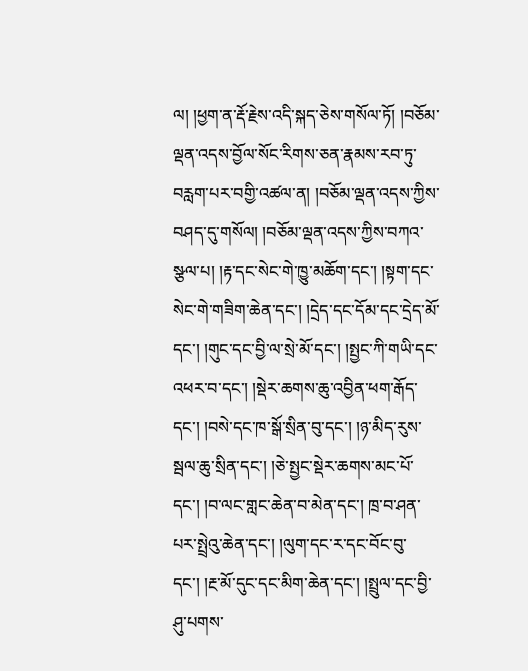ལ། །ཕྱག་ན་རྡོ་རྗེས་འདི་སྐད་ཅེས་གསོལ་ཏོ། །བཅོམ་ལྡན་འདས་བྱོལ་སོང་རིགས་ཅན་རྣམས་རབ་ཏུ་བརླག་པར་བགྱི་འཚལ་ན། །བཅོམ་ལྡན་འདས་ཀྱིས་བཤད་དུ་གསོལ། །བཅོམ་ལྡན་འདས་ཀྱིས་བཀའ་སྩལ་པ། །རྟ་དང་སེང་གེ་ཁྱུ་མཆོག་དང་། །སྟག་དང་སེང་གེ་གཟིག་ཆེན་དང་། །དྲེད་དང་དོམ་དང་དྲེད་མོ་དང་། །གུང་དང་བྱི་ལ་སྲེ་མོ་དང་། །སྤྱང་ཀི་གཡི་དང་འཕར་བ་དང་། །སྡེར་ཆགས་ཆུ་འབྱིན་ཕག་རྒོད་དང་། །བསེ་དང་ཁ་སྒོ་སྲིན་བུ་དང་། །ཉ་མིད་རུས་སྦལ་ཆུ་སྲིན་དང་། །ཅེ་སྤྱང་སྡེར་ཆགས་མང་པོ་དང་། །བ་ལང་གླང་ཆེན་བ་མེན་དང་། ཁྲ་བ་ཤན་པར་སྤྲེའུ་ཆེན་དང་། །ལུག་དང་ར་དང་བོང་བུ་དང་། །རྔ་མོ་དུང་དང་མིག་ཆེན་དང་། །སྤྲུལ་དང་བྱི་ཤུ་པགས་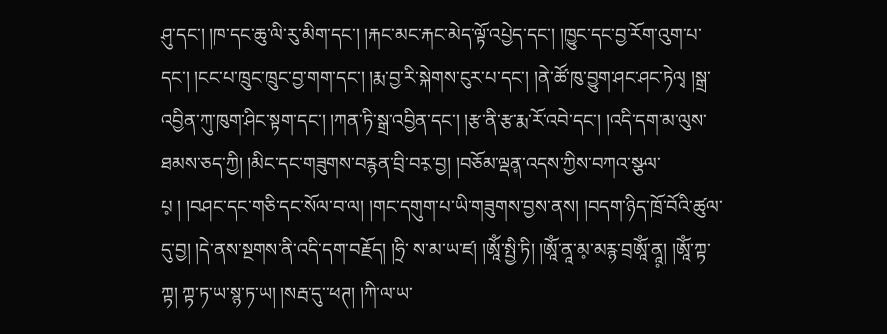ཤུ་དང་། །ཁ་དང་ཆུ་ལི་རུ་མིག་དང་། །རྐང་མང་རྐང་མེད་ལྟོ་འཔྱེད་དང་། །ཁྱུང་དང་བྱ་རོག་འུག་པ་དང་། །ངང་པ་ཁྲུང་ཁྲུང་བྱ་གག་དང་། །རྨ་བྱ་རི་སྐེགས་ངུར་པ་དང་། །ནེ་ཚོ་ཁུ་བྱུག་ཤང་ཤང་ཏེལྭ །སྒྲ་འབྱིན་ཀུ་ཁུག་ཤིང་སྟག་དང་། །ཀན་ཏི་སྒྲ་འབྱིན་དང་། །རྩ་ནི་རྩ་རྨ་རོ་འབེ་དང་། །འདི་དག་མ་ལུས་ཐམས་ཅད་ཀྱི། །མིང་དང་གཟུགས་བརྙན་བྲི་བར༷་བྱ། །བཅོམ་ལྡན༷་འདས་ཀྱིས་བཀའ་སྩལ་པ༷ ། །བཤང་དང་གཅི་དང་སོལ་བ་ལ། །གང་དགུག་པ་ཡི་གཟུགས་བྱས་ནས། །བདག་ཉིད་ཁྲོ་བོའི་ཚུལ་དུ་བྱ། །དེ་ནས་སྔགས་ནི་འདི་དག་བརྗོད། །ཧྲི་ ས་མ་ཡ་ཛ། །ཨཱོཾ་སྤྱི་ཏི། །ཨཱོཾ་ནཱ་མ༷་མརྙ་བྲཨཱོཾ་ནཱ༷། །ཨཱོཾ་ཀྟ་ཀྟ། ཀྟ་ཏ་ཡ་སྙ་ཏ་ཡ། །སརྦ་དུ་་ཕཊ། །ཀི་ལ་ཡ་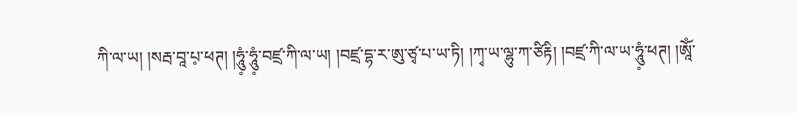ཀི་ལ་ཡ། །སརྦ་བཱ་པ༷་ཕཊ། །ཧཱུཾ༷་ཧཱུཾ༷་བཛྲ་ཀི་ལ་ཡ། །བཛྲ་དྷ་ར་ཨུ་ཙྭ་པ་ཡ་ཏི། །ཀྭ་ཡ་ལྷུ་ཀ་ཙིརྟི། །བཛྲ་ཀི་ལ་ཡ་ཧཱུཾ༷་ཕཊ། །ཨཱོཾ་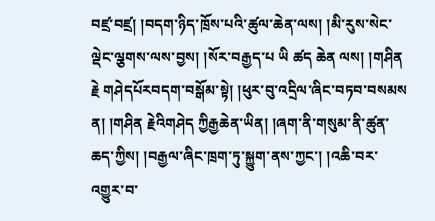བཛྲ་བཛྲ། །བདག་ཉིད་ཁྲོས་པའི་ཚུལ་ཆེན་ལས། །མི་རུས་སེང་ལྡེང་ལྕགས་ལས་བྱས། །སོར་བརྒྱད་པ ཡི ཚད ཆེན ལས། །གཤིན རྗེ གཤེདཔོརབདག་བསྒོམ་སྟེ། །ཕུར་བུ་འདྲིལ་ཞིང་བཏབ་བསམས ན། །གཤིན རྗེའིགཤེད ཀྱིརྒྱཆེན་ཡིན། །ཞག་ནི་གསུམ་ནི་ཚུན་ཆད་ཀྱིས། །བརྒྱལ་ཞིང་ཁྲག་ཏུ་སྐྱུག་ནས་ཀྱང་། །འཆི་བར་འགྱུར་བ་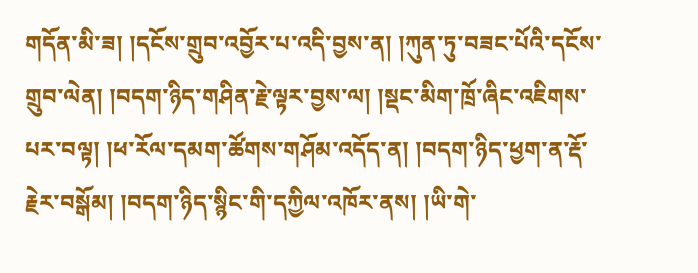གདོན་མི་ཟ། །དངོས་གྲུབ་འབྱོར་པ་འདི་བྱས་ན། །ཀུན་ཏུ་བཟང་པོའི་དངོས་གྲུབ་ལེན། །བདག་ཉིད་གཤིན་རྗེ་ལྟར་བྱས་ལ། །སྡང་མིག་ཁྲོ་ཞིང་འཇིགས་པར་བལྟ། །ཕ་རོལ་དམག་ཚོགས་གཤོམ་འདོད་ན། །བདག་ཉིད་ཕྱག་ན་རྡོ་རྗེར་བསྒོམ། །བདག་ཉིད་སྙིང་གི་དཀྱིལ་འཁོར་ནས། །ཡི་གེ་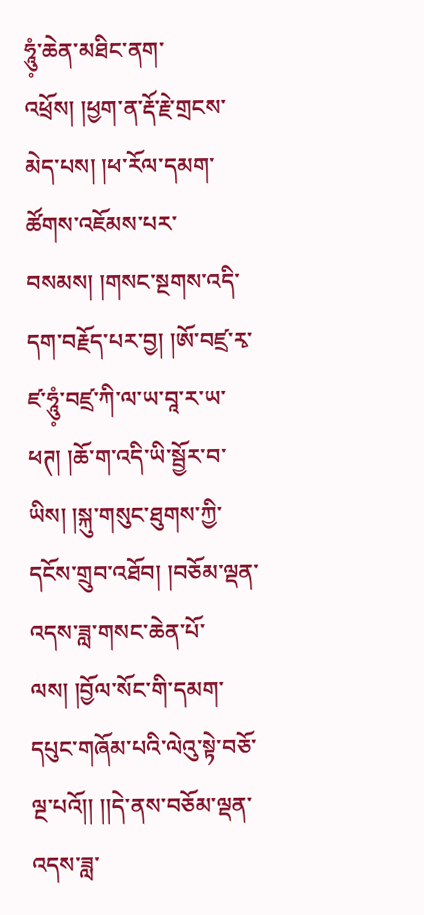ཧཱུཾ༷་ཆེན་མཐིང་ནག་འཕྲོས། །ཕྱག་ན་རྡོ་རྗེ་གྲངས་མེད་པས། །ཕ་རོལ་དམག་ཚོགས་འཇོམས་པར་བསམས། །གསང་སྔགས་འདི་དག་བརྗོད་པར་བྱ། །ཨོ་བཛྲ་རྭ་ཛ་ཧཱུཾ༷་བཛྲ་ཀི་ལ་ཡ་བཱ་ར་ཡ་ཕཊ། །ཆོ་ག་འདི་ཡི་སྦྱོར་བ་ཡིས། །སྐུ་གསུང་ཐུགས་ཀྱི་དངོས་གྲུབ་འཐོབ། །བཅོམ་ལྡན་འདས་ཟླ་གསང་ཆེན་པོ་ལས། །བྱོལ་སོང་གི་དམག་དཔུང་གཞོམ་པའི་ལེའུ་སྟེ་བཅོ་ལྔ་པའོ།། །།དེ་ནས་བཅོམ་ལྡན་འདས་ཟླ་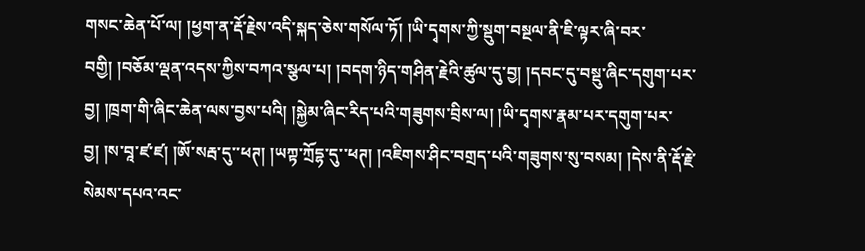གསང་ཆེན་པོ་ལ། །ཕྱག་ན་རྡོ་རྗེས་འདི་སྐད་ཅེས་གསོལ་ཏོ། །ཡི་དྭགས་ཀྱི་སྡུག་བསྔལ་ནི་ཇི་ལྟར་ཞི་བར་བགྱི། །བཅོམ་ལྡན་འདས་ཀྱིས་བཀའ་སྩལ་པ། །བདག་ཉིད་གཤིན་རྗེའི་ཚུལ་དུ་བྱ། །དབང་དུ་བསྡུ་ཞིང་དགུག་པར་བྱ། །ཁྲག་གི་ཞིང་ཆེན་ལས་བྱས་པའི། །སྐྱེམ་ཞིང་རིད་པའི་གཟུགས་བྲིས་ལ། །ཡི་དྭགས་རྣམ་པར་དགུག་པར་བྱ། །ས་བཱ་ཛ་ཛ། །ཨོ་སརྦ་དུ་་ཕཊ། །ཡཀྟ་ཀྲོདྷ་དུ་་ཕཊ། །འཇིགས་ཤིང་བགྲད་པའི་གཟུགས་སུ་བསམ། །དེས་ནི་རྡོ་རྗེ་སེམས་དཔའ་འང་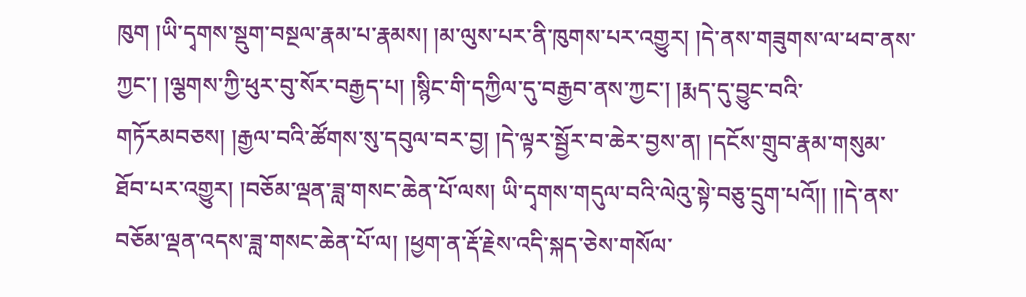ཁུག །ཡི་དྭགས་སྡུག་བསྔལ་རྣམ་པ་རྣམས། །མ་ལུས་པར་ནི་ཁུགས་པར་འགྱུར། །དེ་ནས་གཟུགས་ལ་ཕབ་ནས་ཀྱང་། །ལྕགས་ཀྱི་ཕུར་བུ་སོར་བརྒྱད་པ། །སྙིང་གི་དཀྱིལ་དུ་བརྒྱབ་ནས་ཀྱང་། །རྨད་དུ་བྱུང་བའི་གཏོརམབཅས། །རྒྱལ་བའི་ཚོགས་སུ་དབུལ་བར་བྱ། །དེ་ལྟར་སྦྱོར་བ་ཆེར་བྱས་ན། །དངོས་གྲུབ་རྣམ་གསུམ་ཐོབ་པར་འགྱུར། །བཅོམ་ལྡན་ཟླ་གསང་ཆེན་པོ་ལས། ཡི་དྭགས་གདུལ་བའི་ལེའུ་སྟེ་བཅུ་དྲུག་པའོ།། །།དེ་ནས་བཅོམ་ལྡན་འདས་ཟླ་གསང་ཆེན་པོ་ལ། །ཕྱག་ན་རྡོ་རྗེས་འདི་སྐད་ཅེས་གསོལ་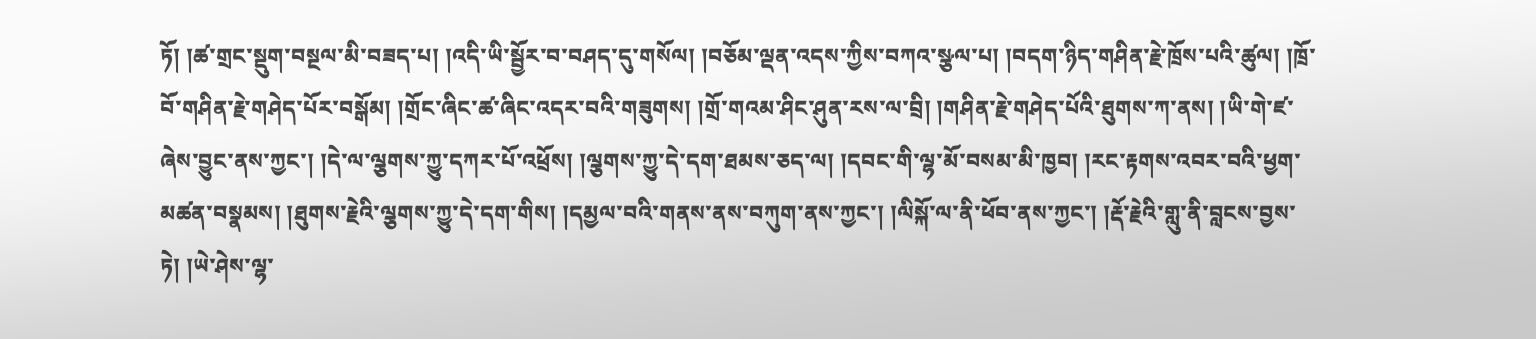ཏོ། །ཚ་གྲང་སྡུག་བསྔལ་མི་བཟད་པ། །འདི་ཡི་སྦྱོར་བ་བཤད་དུ་གསོལ། །བཅོམ་ལྡན་འདས་ཀྱིས་བཀའ་སྩལ་པ། །བདག་ཉིད་གཤིན་རྗེ་ཁྲོས་པའི་ཚུལ། །ཁྲོ་བོ་གཤིན་རྗེ་གཤེད་པོར་བསྒོམ། །གྲོང་ཞིང་ཚ་ཞིང་འདར་བའི་གཟུགས། །གྲོ་གའམ་ཤིང་ཤུན་རས་ལ་བྲི། །གཤིན་རྗེ་གཤེད་པོའི་ཐུགས་ཀ་ནས། །ཡི་གེ་ཛ་ཞེས་བྱུང་ནས་ཀྱང་། །དེ་ལ་ལྕགས་ཀྱུ་དཀར་པོ་འཕྲོས། །ལྕགས་ཀྱུ་དེ་དག་ཐམས་ཅད་ལ། །དབང་གི་ལྷ་མོ་བསམ་མི་ཁྱབ། །རང་རྟགས་འབར་བའི་ཕྱག་མཚན་བསྣམས། །ཐུགས་རྗེའི་ལྕགས་ཀྱུ་དེ་དག་གིས། །དམྱལ་བའི་གནས་ནས་བཀུག་ནས་ཀྱང་། །ལིསྐོ་ལ་ནི་ཕོབ་ནས་ཀྱང་། །རྡོ་རྗེའི་གླུ་ནི་བླངས་བྱས་ཏེ། །ཡེ་ཤེས་ལྷ་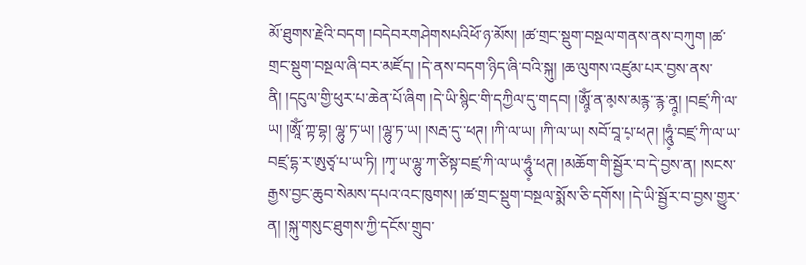མོ་ཐུགས་རྗེའི་བདག །བདེབརགཤེགསཔའིཕོ་ཉ་མོས། །ཚ་གྲང་སྡུག་བསྔལ་གནས་ནས་བཀུག །ཚ་གྲང་སྡུག་བསྔལ་ཞི་བར་མཛོད། །དེ་ནས་བདག་ཉིད་ཞི་བའི་སྐུ། །ཆ་ལུགས་འཛུམ་པར་བྱས་ནས་ནི། །དངུལ་གྱི་ཕུར་པ་ཆེན་པོ་ཞིག །དེ་ཡི་སྙིང་གི་དཀྱིལ་དུ་གདབ། །ཨཱོཾ༷་ན་མ༷ས་མརྙ་་རྙ་ནཱ༷། །བཛྲ་ཀི་ལ་ཡ། །ཨཱོཾ་ཀྟ་བྷ། ལྷུ་ཏ་ཡ། །ལྷུ་ཏ་ཡ། །སརྦ་དུ་་ཕཊ། །ཀི་ལ་ཡ། །ཀི་ལ་ཡ། སབོ་བཱ་པ༷་ཕཊ། །ཧཱུཾ༷་བཛྲ་ཀི་ལ་ཡ་བཛྲ་དྷ་ར་ཨུཙྭ་པ་ཡ་ཏི། །ཀྭ་ཡ་ལྷུ་ཀ་ཙིསྟ་བཛྲ་ཀི་ལ་ཡ་ཧཱུཾ༷་ཕཊ། །མཆོག་གི་སྦྱོར་བ་དེ་བྱས་ན། །སངས་རྒྱས་བྱང་ཆུབ་སེམས་དཔའ་འང་ཁུགས། །ཚ་གྲང་སྡུག་བསྔལ་སྨོས་ཅི་དགོས། །དེ་ཡི་སྦྱོར་བ་བྱས་གྱུར་ན། །སྐུ་གསུང་ཐུགས་ཀྱི་དངོས་གྲུབ་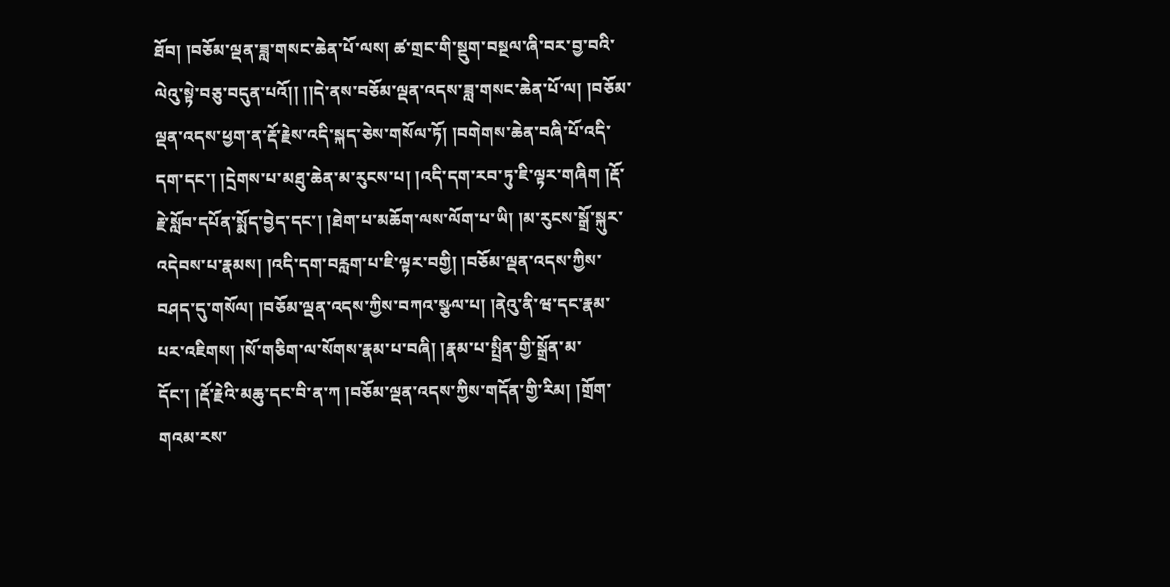ཐོབ། །བཅོམ་ལྡན་ཟླ་གསང་ཆེན་པོ་ལས། ཚ་གྲང་གི་སྡུག་བསྔལ་ཞི་བར་བྱ་བའི་ལེའུ་སྟེ་བཅུ་བདུན་པའོ།། །།དེ་ནས་བཅོམ་ལྡན་འདས་ཟླ་གསང་ཆེན་པོ་ལ། །བཅོམ་ལྡན་འདས་ཕྱག་ན་རྡོ་རྗེས་འདི་སྐད་ཅེས་གསོལ་ཏོ། །བགེགས་ཆེན་བཞི་པོ་འདི་དག་དང་། །དྲེགས་པ་མཐུ་ཆེན་མ་རུངས་པ། །འདི་དག་རབ་ཏུ་ཇི་ལྟར་གཞིག །རྡོ་རྗེ་སློབ་དཔོན་སྨོད་བྱེད་དང་། །ཐེག་པ་མཆོག་ལས་ལོག་པ་ཡི། །མ་རུངས་སྒྲོ་སྐུར་འདེབས་པ་རྣམས། །འདི་དག་བརླག་པ་ཇི་ལྟར་བགྱི། །བཅོམ་ལྡན་འདས་ཀྱིས་བཤད་དུ་གསོལ། །བཅོམ་ལྡན་འདས་ཀྱིས་བཀའ་སྩལ་པ། །ནེའུ་ནི་ཝ་དང་རྣམ་པར་འཇིགས། །སོ་གཅིག་ལ་སོགས་རྣམ་པ་བཞི། །རྣམ་པ་སྤྲིན་གྱི་སྒྲོན་མ་དོང་། །རྡོ་རྗེའི་མཆུ་དང་བི་ན་ཀ །བཅོམ་ལྡན་འདས་ཀྱིས་གདོན་གྱི་རིམ། །གྲོག་གའམ་རས་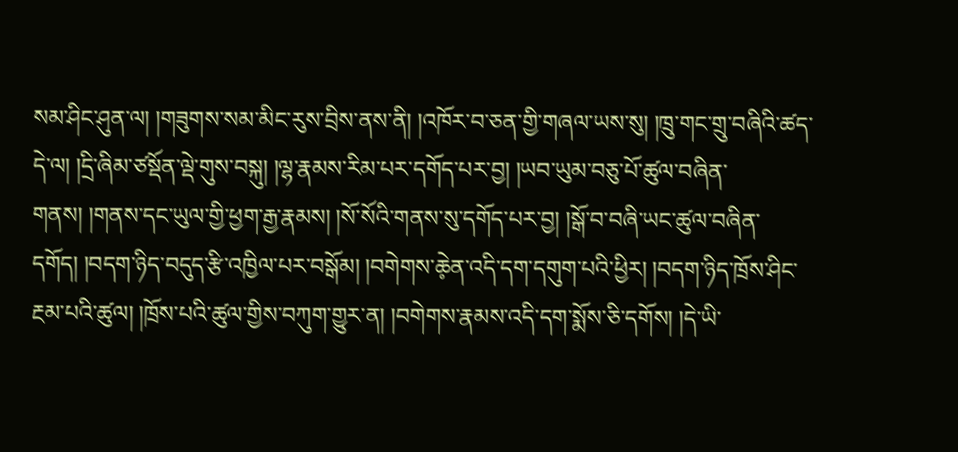སམ་ཤིང་ཤུན་ལ། །གཟུགས་སམ་མིང་རུས་བྲིས་ནས་ནི། །འཁོར་བ་ཅན་གྱི་གཞལ་ཡས་སུ། །ཁྲུ་གང་གྲུ་བཞིའི་ཚད་དེ་ལ། །དྲི་ཞིམ་ཙསྡོན་ལྡེ་གུས་བསྐུ། །ལྷ་རྣམས་རིམ་པར་དགོད་པར་བྱ། །ཡབ་ཡུམ་བཅུ་པོ་ཚུལ་བཞིན་གནས། །གནས་དང་ཡུལ་གྱི་ཕྱག་རྒྱ་རྣམས། །སོ་སོའི་གནས་སུ་དགོད་པར་བྱ། །སྒོ་བ་བཞི་ཡང་ཚུལ་བཞིན་དགོད། །བདག་ཉིད་བདུད་རྩི་འཁྱིལ་པར་བསྒོམ། །བགེགས་ཆེ༷ན་འདི་དག་དགུག་པའི་ཕྱིར། །བདག་ཉིད་ཁྲོས་ཤིང་རྔམ་པའི་ཚུལ། །ཁྲོས་པའི་ཚུལ་གྱིས་བཀུག་གྱུར་ན། །བགེགས་རྣམས་འདི་དག་སྨོས་ཅི་དགོས། །དེ་ཡི་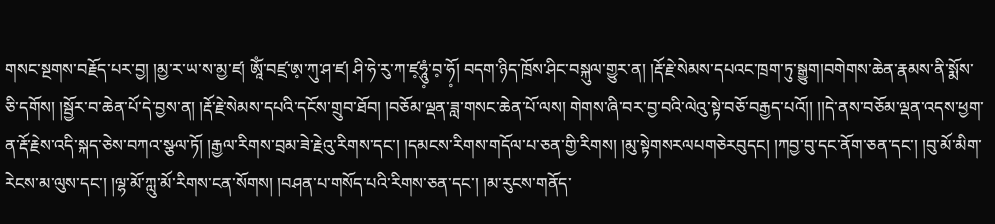གསང་སྔགས་བརྗོད་པར་བྱ། །མྱ་ར་ཡ་ས་མྱ་ཛ། ཨཱོཾ་བཛྲ་ཨ༷་ཀུ་ཤ་ཛ། ཤི་ཧེ་རུ་ཀ་ཛ༷ཧཱུཾ༷་བ༷་ཧོ༷། བདག་ཉིད་ཁྲོས་ཤིང་བསྐུལ་གྱུར་ན། །རྡོ་རྗེ་སེམས་དཔའང་ཁྲག་ཏུ་སྒྱུག།བགེགས་ཆེན་རྣམས་ནི་སྨོས་ཅི་དགོས། །སྦྱོར་བ་ཆེན་པོ་དེ་བྱས་ན། །རྡོ་རྗེ་སེམས་དཔའི་དངོས་གྲུབ་ཐོབ། །བཅོམ་ལྡན་ཟླ་གསང་ཆེན་པོ་ལས། གེགས་ཞི་བར་བྱ་བའི་ལེའུ་སྟེ་བཅོ་བརྒྱད་པའོ།། །།དེ་ནས་བཅོམ་ལྡན་འདས་ཕྱག་ན་རྡོ་རྗེས་འདི་སྐད་ཅེས་བཀའ་སྩལ་ཏོ། །རྒྱལ་རིགས་བྲམ་ཟེ་རྗེའུ་རིགས་དང་། །དམངས་རིགས་གདོལ་པ་ཅན་གྱི་རིགས། །མུ་སྟེགསརལཔགཅེརབུདང། །ཀབྱ་བུ་དང་ནོག་ཅན་དང་། །བུ་མོ་མིག་རེངས་མ་ལུས་དང་། །ལྷ་མོ་ཀླུ་མོ་རིགས་ངན་སོགས། །བཤན་པ་གསོད་པའི་རིགས་ཅན་དང་། །མ་རུངས་གནོད་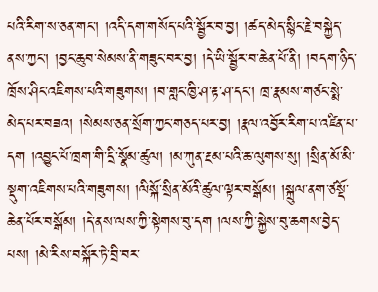པའི་རིག་ས་ཅན་གང་། །འདི་དག་གསོད་པའི་སྦྱོར་བ་བྱ། །ཚད་མེད་སྙིང་རྗེ་བསྐྱེད་ནས་ཀྱང་། །བྱང་ཆུབ་སེམས་ནི་གཟུང་བར་བྱ། །དེ་ཡི་སྦྱོར་བ་ཆེན་པོ་ནི། །བདག་ཉིད་ཁྲོས་ཤིང་འཇིགས་པའི་གཟུགས། །བ་གླང་ཁྱི་ཤ་རྟ་ཤ་དང་། ཁྲ་རྣམས་གཙང་སྨེ་མེད་པར་བཟའ། །སེམས་ཅན་སྲོག་ཀྱང་གཅད་པར་བྱ། །རྣལ་འབྱོར་རིག་པ་འཛིན་པ་དག །འབྱུང་པོ་ཁྲག་གི་དྲི་སྣོམ་ཚུལ། །མ་ཀུན་རྔམ་པའི་ཆ་ལུགས་སུ། །སྲིན་མོ་མི་སྡུག་འཇིགས་པའི་གཟུགས། །ལིསྐོ་སྲིན་མོའི་ཚུལ་ལྟར་བསྒོམ། །སྐྲུལ་ནག་ཙསྡོ་ཆེན་པོར་བསྒོམ། །དེ་ནས་ལས་ཀྱི་སྟེགས་བུ་དག །ལས་ཀྱི་སྐྱེས་བུ་ཆགས་བྱེད་པས། །མེ་རིས་བསྐོར་ཏེ་བྲི་བར་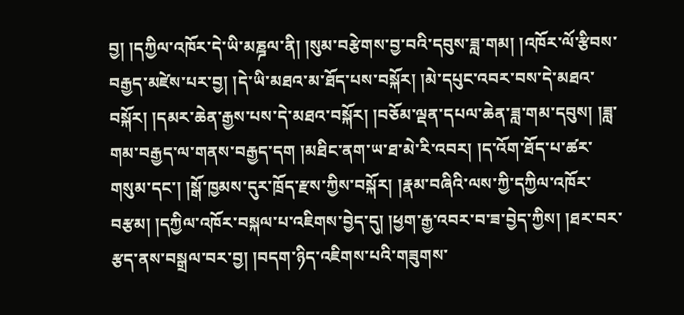བྱ། །དཀྱིལ་འཁོར་དེ་ཡི་མཎྜལ་ནི། །སུམ་བརྩེགས་བྱ་བའི་དབུས་ཟླ་གམ། །འཁོར་ལོ་རྩིབས་བརྒྱད་མཛེས་པར་བྱ། །དེ་ཡི་མཐའ་མ་ཐོད་པས་བསྐོར། །མེ་དཔུང་འབར་བས་དེ་མཐའ་བསྐོར། །དམར་ཆེན་རྒྱས་པས་དེ་མཐའ་བསྐོར། །བཅོམ་ལྡན་དཔལ་ཆེན་ཟླ་གམ་དབུས། །ཟླ་གམ་བརྒྱད་ལ་གནས་བརྒྱད་དག །མཐིང་ནག་ཡ་ཐ་མེ་རི་འབར། །ད་འོག་ཐོད་པ་ཚར་གསུམ་དང་། །སྒོ་ཁྱམས་དུར་ཁྲོད་རྫས་ཀྱིས་བསྐོར། །རྣམ་བཞིའི་ལས་ཀྱི་དཀྱིལ་འཁོར་བརྩམ། །དཀྱིལ་འཁོར་བསྐལ་པ་འཇིགས་བྱེད་དུ། །ཕྱག་རྒྱ་འབར་བ་ཟ་བྱེད་ཀྱིས། །ཐར་བར་རྩད་ནས་བསྒྲལ་བར་བྱ། །བདག་ཉིད་འཇིགས་པའི་གཟུགས་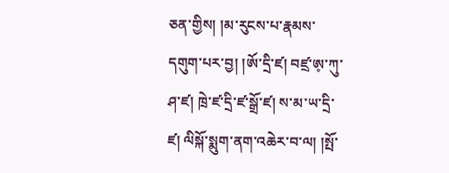ཅན་གྱིས། །མ་རུངས་པ་རྣམས་དགུག་པར་བྱ། །ཨོ་དྲི་ཛ། བཛྲ་ཨ༷་ཀུ་ཤ་ཛ། ཁྲེ་ཛ་དྲི་ཛ་སྒྲོ་ཛ། ས་མ་ཡ་དྲི་ཛ། ལིསྐོ་སྨུག་ནག་འཆེར་བ་ལ། །སྤོ་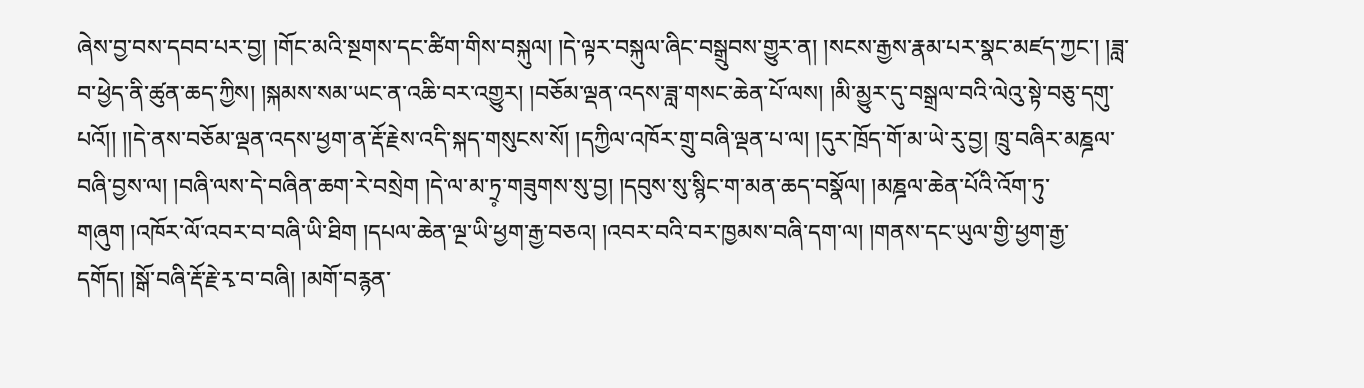ཞེས་བྱ་བས་དབབ་པར་བྱ། །གོང་མའི་སྔགས་དང་ཚིག་གིས་བསྐུལ། །དེ་ལྟར་བསྐུལ་ཞིང་བསྒྲུབས་གྱུར་ན། །སངས་རྒྱས་རྣམ་པར་སྣང་མཛད་ཀྱང་། །ཟླ་བ་ཕྱེད་ནི་ཚུན་ཆད་ཀྱིས། །སྐམས་སམ་ཡང་ན་འཆི་བར་འགྱུར། །བཅོམ་ལྡན་འདས་ཟླ་གསང་ཆེན་པོ་ལས། །མི་མྱུར་དུ་བསྒྲལ་བའི་ལེའུ་སྟེ་བཅུ་དགུ་པའོ།། །།དེ་ནས་བཅོམ་ལྡན་འདས་ཕྱག་ན་རྡོ་རྗེས་འདི་སྐད་གསུངས་སོ། །དཀྱིལ་འཁོར་གྲུ་བཞི་ལྡན་པ་ལ། །དུར་ཁྲོད་གོ་མ་ཡེ་རུ་བྱ། ཁྲུ་བཞིར་མཎྜལ་བཞི་བྱས་ལ། །བཞི་ལས་དེ་བཞིན་ཆག་རེ་བསྲེག །དེ་ལ་མ་ཏྲ༷་གཟུགས་སུ་བྱ། །དབུས་སུ་སྙིང་ག་མན་ཆད་བསྣོལ། །མཎྜལ་ཆེན་པོའི་འོག་ཏུ་གཞུག །འཁོར་ལོ་འབར་བ་བཞི་ཡི་ཐིག །དཔལ་ཆེན་ལྔ་ཡི་ཕྱག་རྒྱ་བཅའ། །འབར་བའི་བར་ཁྱམས་བཞི་དག་ལ། །གནས་དང་ཡུལ་གྱི་ཕྱག་རྒྱ་དགོད། །སྒོ་བཞི་རྡོ་རྗེ་རྭ་བ་བཞི། །མགོ་བརྙན་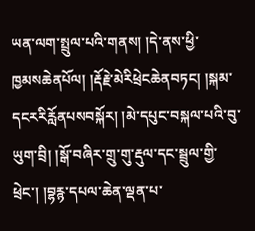ཡན་ལག་སྤྲུལ་པའི་གནས། །དེ་ནས་ཕྱི་ཁྱམསཆེནཔོལ། །རྡོརྗེ་མེརིཕྲེངཆེནབཏང། །སྐམ་དངརརིརློནཔསབསྐོར། །མེ་དཔུང་བསྐལ་པའི་བུ་ཡུག་བྲི། །སྒོ་བཞིར་གྲུ་གུ་རྡུལ་དང་སྦྲུལ་གྱི་ཕྲེང་། །བྷརྙ་དཔལ་ཆེན་ལྡན་པ་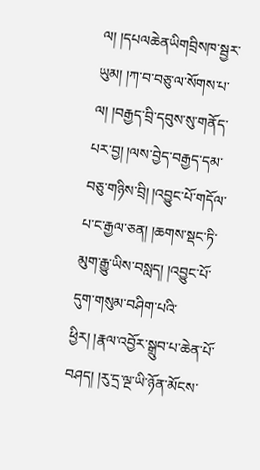ལ། །དཔལཆེནཡིགབྲིསཁ་སྦྱར་ཡུམ། །ཀ་བ་བཅུ་ལ་སོགས་པ་ལ། །བརྒྱད་བྲི་དབུས་སུ་གནོད་པར་བྱ། །ལས་བྱེད་བརྒྱད་དམ་བཅུ་གཉིས་བྲི། །འབྱུང་པོ་གདོལ་པ་ང་རྒྱལ་ཅན། །ཆགས་སྡང་ཏི་མུག་རྒྱུ་ཡིས་བསླད། །འབྱུང་པོ་དུག་གསུམ་བཤིག་པའི་ཕྱིར། །རྣལ་འབྱོར་སྒྲུབ་པ་ཆེན་པོ་བཤད། །རུ་དྲ་ལྔ་ཡི་ཉོན་མོངས་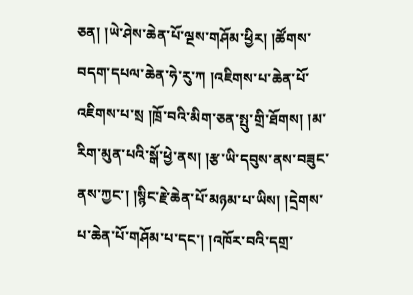ཅན། །ཡེ་ཤེས་ཆེན་པོ་ལྔས་གཤོམ་ཕྱིར། །ཚོགས་བདག་དཔལ་ཆེན་ཧེ་རུ་ཀ །འཇིགས་པ་ཆེན་པོ་འཇིགས་པ་སྲ །ཁྲོ་བའི་མིག་ཅན་སྤུ་གྲི་ཐོགས། །མ་རིག་མུན་པའི་སྒོ་ཕྱེ་ནས། །རྩ་ཡི་དབུས་ནས་བཟུང་ནས་ཀྱང་། །སྙིང་རྗེ་ཆེན་པོ་མཉམ་པ་ཡིས། །དྲེགས་པ་ཆེན་པོ་གཤོམ་པ་དང་། །འཁོར་བའི་དགྲ་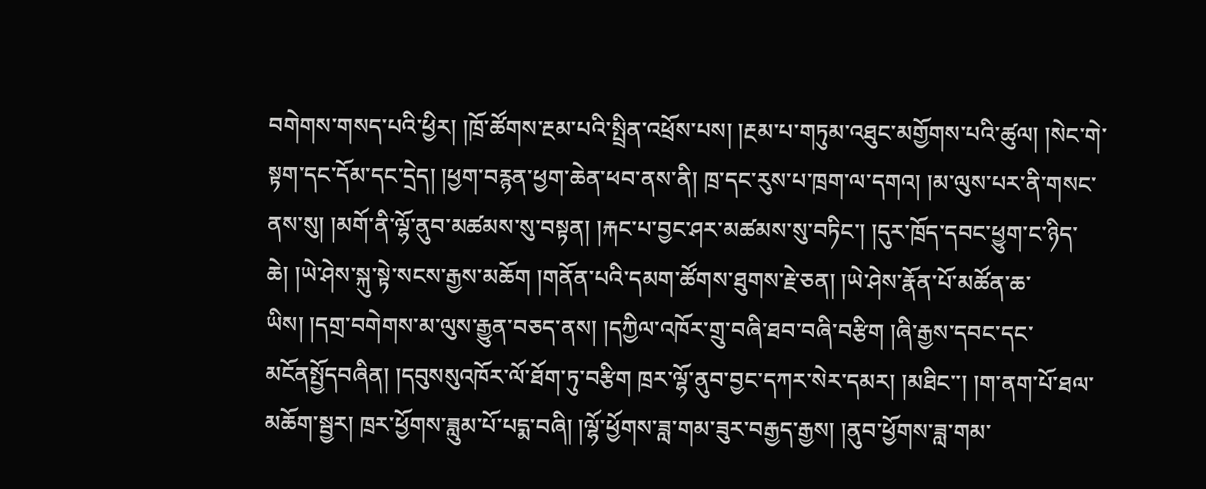བགེགས་གསད་པའི་ཕྱིར། །ཁྲོ་ཚོགས་རྔམ་པའི་སྤྲིན་འཕྲོས་པས། །རྔམ་པ་གཏུམ་འཐུང་མགྱོགས་པའི་ཚུལ། །སེང་གེ་སྟག་དང་དོམ་དང་དྲེད། །ཕྱག་བརྙན་ཕྱག་ཆེན་ཕབ་ནས་ནི། ཁྲ་དང་རུས་པ་ཁྲག་ལ་དགའ། །མ་ལུས་པར་ནི་གསང་ནས་སུ། །མགོ་ནི་ལྷོ་ནུབ་མཚམས་སུ་བསྟན། །རྐང་པ་བྱང་ཤར་མཚམས་སུ་བཏིང་། །དུར་ཁྲོད་དབང་ཕྱུག་ང་ཉིད་ཆེ། །ཡེ་ཤེས་སྐུ་སྟེ་སངས་རྒྱས་མཆོག །གནོན་པའི་དམག་ཚོགས་ཐུགས་རྗེ་ཅན། །ཡེ་ཤེས་རྣོན་པོ་མཚོན་ཆ་ཡིས། །དགྲ་བགེགས་མ་ལུས་རྒྱུན་བཅད་ནས། །དཀྱིལ་འཁོར་གྲུ་བཞི་ཐབ་བཞི་བརྩིག །ཞི་རྒྱས་དབང་དང་མངོནསྤྱོདབཞིན། །དབུསསུའཁོར་ལོ་ཐོག་ཏུ་བརྩིག ཁྲར་ལྷོ་ནུབ་བྱང་དཀར་སེར་དམར། །མཐིང་་། །ག་ནག་པོ་ཐལ་མཆོག་སྦྱར། ཁྲར་ཕྱོགས་ཟླུམ་པོ་པདྨ་བཞི། །ལྷོ་ཕྱོགས་ཟླ་གམ་ཟུར་བརྒྱད་རྒྱས། །ནུབ་ཕྱོགས་ཟླ་གམ་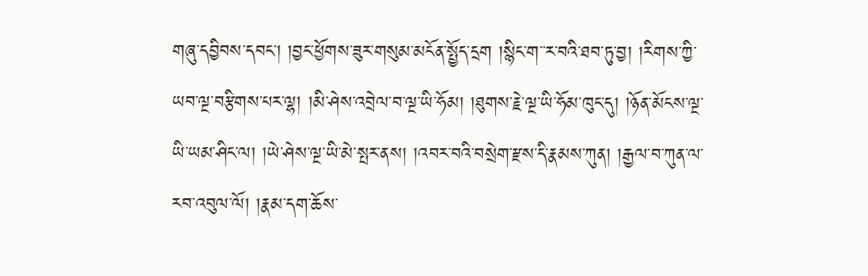གཞུ་དབྱིབས་དབང་། །བྱང་ཕྱོགས་ཟུར་གསུམ་མངོན་སྤྱོད་དྲག །སྙིང་ག་་ར་བའི་ཐབ་ཏུ་བྱ། །རིགས་ཀྱི་ཡབ་ལྔ་བརྩིགས་པར་ལྷ། །མི་ཤེས་འབྲེལ་བ་ལྔ་ཡི་ཧོམ། །ཐུགས་རྗེ་ལྔ་ཡི་ཧོམ་ཁུང་དུ། །ཉོན་མོངས་ལྔ་ཡི་ཡམ་ཤིང་ལ། །ཡེ་ཤེས་ལྔ་ཡི་མེ་སྤར་ནས། །འབར་བའི་བསྲེག་རྫས་དི་རྣམས་ཀུན། །རྒྱལ་བ་ཀུན་ལ་རབ་འབུལ་ལོ། །རྣམ་དག་ཆོས་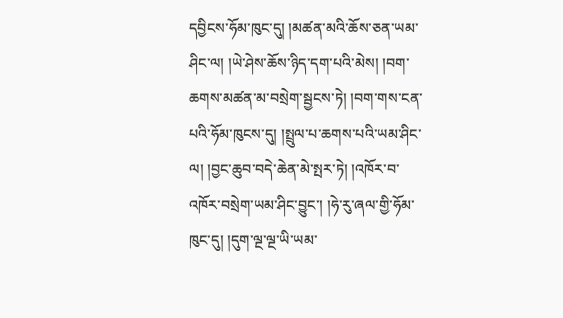དབྱིངས་ཧོམ་ཁུང་དུ། །མཚན་མའི་ཆོས་ཅན་ཡམ་ཤིང་ལ། །ཡེ་ཤེས་ཆོས་ཉིད་དག་པའི་མེས། །བག་ཆགས་མཚན་མ་བསྲེག་སྦྱངས་ཏེ། །བག་གས་ངན་པའི་ཧོམ་ཁུངས་དུ། །སྤྲུལ་པ་ཆགས་པའི་ཡམ་ཤིང་ལ། །བྱང་ཆུབ་བདེ་ཆེན་མེ་སྤར་ཏེ། །འཁོར་བ་འཁོར་བསྲེག་ཡམ་ཤིང་བྱུང་། །ཧེ་རུ་ཞལ་གྱི་ཧོམ་ཁུང་དུ། །དུག་ལྔ་ལྔ་ཡི་ཡམ་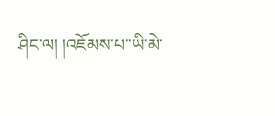ཤིང་ལ། །འཇོམས་པ་་ཡི་མེ་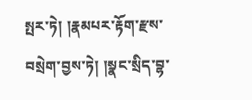སྤར་ཏེ། །རྣམཔར་རྟོག་རྫས་བསྲེག་བྱས་ཏེ། །སྣང་སྲིད་བྷ་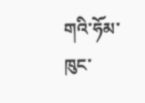གའི་ཧོམ་ཁུང་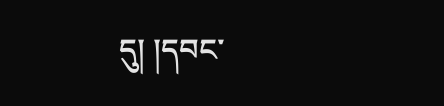དུ། །དབང་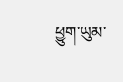ཕྱུག་ཡུམ་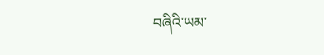བཞིའི་ཡམ་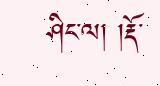ཤིང་ལ། །རྡོ་